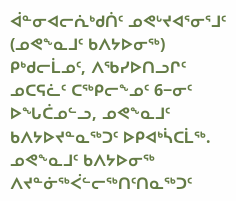ᐋᓐᓂᐊᓕᕇᒃᑯᑏᑦ ᓄᕙᒡᔪᐊᕐᓂᕐᒧᑦ (ᓄᕙᖕᓇᒧᑦ ᑲᐱᔭᐅᓂᖅ)
ᑭᒃᑯᓕᒫᓄᑦ, ᐱᖃᓯᐅᑎᓗᒋᑦ ᓄᑕᕋᓛᑦ ᑕᖅᑭᓕᖕᓄᑦ 6−ᓂᑦ ᐅᖓᑖᓄᓪᓗ, ᓄᕙᖕᓇᒧᑦ ᑲᐱᔭᐅᔪᓐᓇᖅᑐᑦ ᐅᑭᐊᒃᓵᑕᒫᖅ. ᓄᕙᖕᓇᒧᑦ ᑲᐱᔭᐅᓂᖅ ᐱᔪᓐᓃᖅᐹᓪᓕᖅᑎᑦᑎᓇᖅᑐᑦ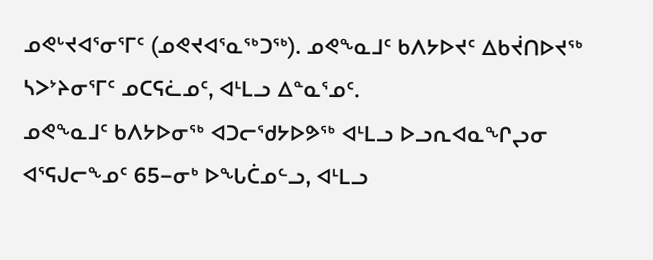ᓄᕙᒡᔪᐊᕐᓂᕐᒥᑦ (ᓄᕙᔪᐊᕐᓇᖅᑐᖅ). ᓄᕙᖕᓇᒧᑦ ᑲᐱᔭᐅᔪᑦ ᐃᑲᔫᑎᐅᔪᖅ ᓴᐳᔾᔨᓂᕐᒥᑦ ᓄᑕᕋᓛᓄᑦ, ᐊᒻᒪᓗ ᐃᓐᓇᕐᓄᑦ.
ᓄᕙᖕᓇᒧᑦ ᑲᐱᔭᐅᓂᖅ ᐊᑐᓕᖁᔭᐅᕗᖅ ᐊᒻᒪᓗ ᐅᓗᕆᐊᓇᖏᖢᓂ ᐊᕐᕋᒍᓕᖕᓄᑦ 65−ᓂᒃ ᐅᖓᑖᓄᓪᓗ, ᐊᒻᒪᓗ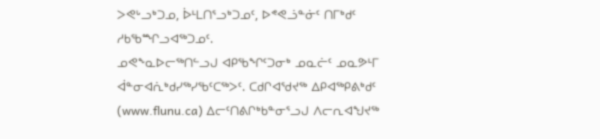ᐳᕙᒡᓗᒃᑐᓄ, ᐆᒻᒪᑎᕐᓗᒃᑐᓄᑦ, ᐅᕝᕙᓘᓐᓃᑦ ᑎᒥᒃᑯᑦ ᓱᑲᖃᙱᓗᐊᖅᑐᓄᑦ.
ᓄᕙᖕᓇᐅᓕᖅᑎᓪᓗᒍ ᐊᑭᖃᖏᑦᑐᓂᒃ ᓄᓇᓖᑦ ᓄᓇᕗᒻᒥ ᐋᓐᓂᐊᕇᒃᑯᓯᖅᓯᖃᑦᑕᖅᐳᑦ. ᑕᑯᒋᐊᖁᔪᖅ ᐃᑭᐊᖅᑭᕕᒃᑯᑦ (www.flunu.ca) ᐃᓕᑦᑎᕕᒋᒃᑲᓐᓂᕐᓗᒍ ᐱᓕᕆᐊᖑᔪᖅ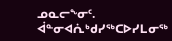ᓄᓇᓕᖕᓂᑦ. ᐋᓐᓂᐊᕇᒃᑯᓯᖅᑕᐅᓯᒪᓂᖅ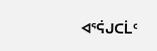ᐊᕐᕌᒍᑕᒫᑦ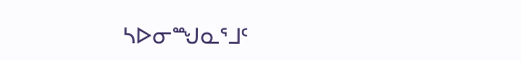ᓴᐅᓂᙳᓇᕐᒧᑦ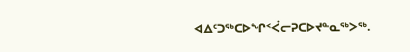ᐊᐃᑦᑐᖅᑕᐅᖏᑉᐹᓕᕈᑕᐅᔪᓐᓇᖅᐳᖅ.